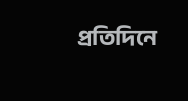প্ৰতিদিনে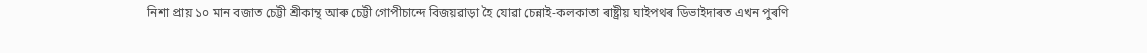নিশা প্ৰায় ১০ মান বজাত চেট্টী শ্ৰীকান্থ আৰু চেট্টী গোপীচান্দে বিজয়ৱাড়া হৈ যোৱা চেন্নাই-কলকাতা ৰাষ্ট্ৰীয় ঘাইপথৰ ডিভাইদাৰত এখন পুৰণি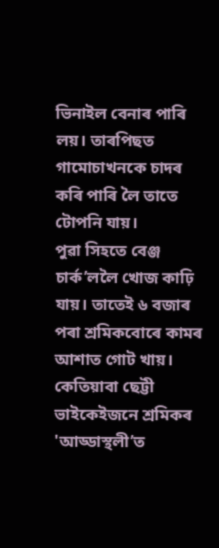ভিনাইল বেনাৰ পাৰি লয়। তাৰপিছত গামোচাখনকে চাদৰ কৰি পাৰি লৈ তাতে টোপনি যায়।
পুৱা সিহতে বেঞ্জ চাৰ্ক’ললৈ খোজ কাঢ়ি যায়। তাতেই ৬ বজাৰ পৰা শ্ৰমিকবোৰে কামৰ আশাত গোট খায়। কেতিয়াবা ছেট্টী ভাইকেইজনে শ্ৰমিকৰ 'আড্ডাস্থলী’ত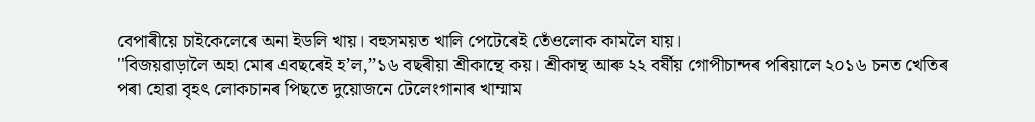বেপাৰীয়ে চাইকেলেৰে অনা ইডলি খায়। বহুসময়ত খালি পেটেৰেই তেঁওলোক কামলৈ যায়।
''বিজয়ৱাড়ালৈ অহা মোৰ এবছৰেই হ’ল,’’১৬ বছৰীয়া শ্ৰীকান্থে কয়। শ্ৰীকান্থ আৰু ২২ বৰ্ষীয় গোপীচান্দৰ পৰিয়ালে ২০১৬ চনত খেতিৰ পৰা হোৱা বৃহৎ লোকচানৰ পিছতে দুয়োজনে টেলেংগানাৰ খাম্মাম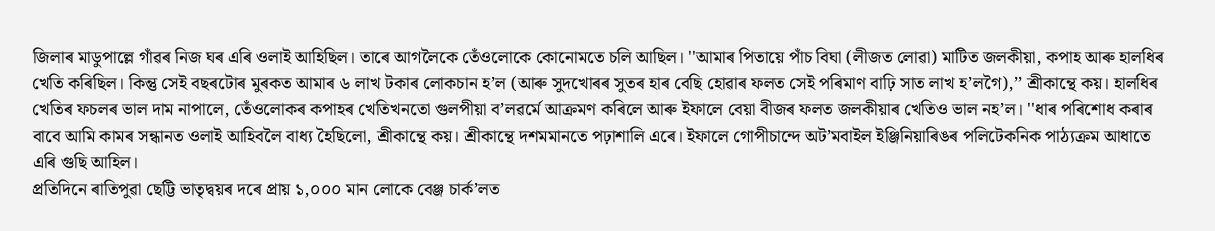জিলাৰ মাডুপাল্লে গাঁৱৰ নিজ ঘৰ এৰি ওলাই আহিছিল। তাৰে আগলৈকে তেঁওলোকে কোনোমতে চলি আছিল। ''আমাৰ পিতায়ে পাঁচ বিঘা (লীজত লোৱা) মাটিত জলকীয়া, কপাহ আৰু হালধিৰ খেতি কৰিছিল। কিন্তু সেই বছৰটোৰ মুৰকত আমাৰ ৬ লাখ টকাৰ লোকচান হ’ল (আৰু সুদখোৰৰ সুতৰ হাৰ বেছি হোৱাৰ ফলত সেই পৰিমাণ বাঢ়ি সাত লাখ হ’লগৈ),’’ শ্ৰীকান্থে কয়। হালধিৰ খেতিৰ ফচলৰ ভাল দাম নাপালে, তেঁওলোকৰ কপাহৰ খেতিখনতো গুলপীয়া ব’লৱৰ্মে আক্ৰমণ কৰিলে আৰু ইফালে বেয়া বীজৰ ফলত জলকীয়াৰ খেতিও ভাল নহ’ল। ''ধাৰ পৰিশোধ কৰাৰ বাবে আমি কামৰ সন্ধানত ওলাই আহিবলৈ বাধ্য হৈছিলো, শ্ৰীকান্থে কয়। শ্ৰীকান্থে দশমমানতে পঢ়াশালি এৰে। ইফালে গোপীচান্দে অট’মবাইল ইঞ্জিনিয়াৰিঙৰ পলিটেকনিক পাঠ্যক্ৰম আধাতে এৰি গুছি আহিল।
প্ৰতিদিনে ৰাতিপুৱা ছেট্টি ভাতৃদ্বয়ৰ দৰে প্ৰায় ১,০০০ মান লোকে বেঞ্জ চাৰ্ক’লত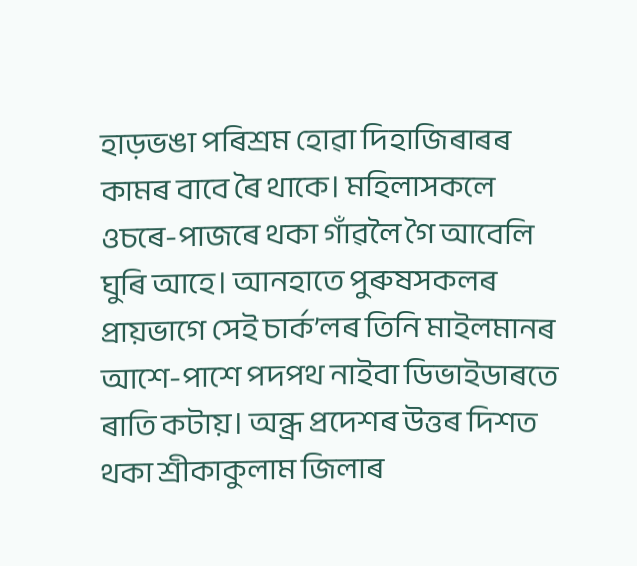হাড়ভঙা পৰিশ্ৰম হোৱা দিহাজিৰাৰৰ কামৰ বাবে ৰৈ থাকে। মহিলাসকলে ওচৰে-পাজৰে থকা গাঁৱলৈ গৈ আবেলি ঘুৰি আহে। আনহাতে পুৰুষসকলৰ প্ৰায়ভাগে সেই চাৰ্ক’লৰ তিনি মাইলমানৰ আশে-পাশে পদপথ নাইবা ডিভাইডাৰতে ৰাতি কটায়। অন্ধ্ৰ প্ৰদেশৰ উত্তৰ দিশত থকা শ্ৰীকাকুলাম জিলাৰ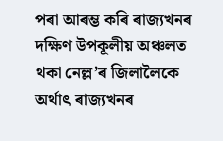পৰা আৰম্ভ কৰি ৰাজ্যখনৰ দক্ষিণ উপকূলীয় অঞ্চলত থকা নেল্ল’ৰ জিলালৈকে অৰ্থাৎ ৰাজ্যখনৰ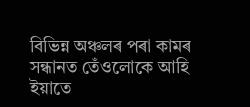বিভিন্ন অঞ্চলৰ পৰা কামৰ সন্ধানত তেঁওলোকে আহি ইয়াতে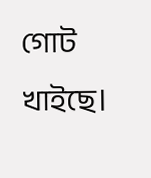গোট খাইছে।